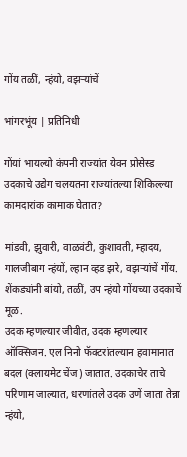गोंय तळीं, न्हंयो, वझऱ्यांचें

भांगरभूंय | प्रतिनिधी

गोंयां भायल्यो कंपनी राज्यांत येवन प्रोसेस्ड उदकाचे उद्येग चलयतना राज्यांतल्या शिकिल्ल्या कामदारांक कामाक घेतात?

मांडवी, झुवारी, वाळवंटी, कुशावती, म्हादय, गालजीबाग न्हंयों, ल्हान व्हड झरे, वझऱ्यांचें गोंय. शेंकड्यांनी बांयो, तळीं, उप न्हंयो गोंयच्या उदकाचें मूळ.
उदक म्हणल्यार जीवीत, उदक म्हणल्यार ऑक्सिजन. एल निनो फॅक्टरांतल्यान हवामानात बदल (क्लायमेट चेंज) जातात. उदकाचेर ताचे परिणाम जाल्यात, धरणांतले उदक उणें जाता तेन्ना न्हंयो,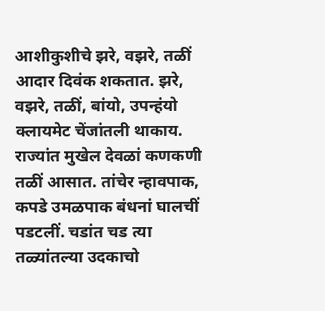आशीकुशीचे झरे, वझरे, तळीं आदार दिवंक शकतात. झरे, वझरे, तळीं, बांयो, उपन्हंयो क्लायमेट चेंजांतली थाकाय. राज्यांत मुखेल देवळां कणकणी तळीं आसात. तांचेर न्हावपाक, कपडे उमळपाक बंधनां घालचीं पडटलीं. चडांत चड त्या तळ्यांतल्या उदकाचो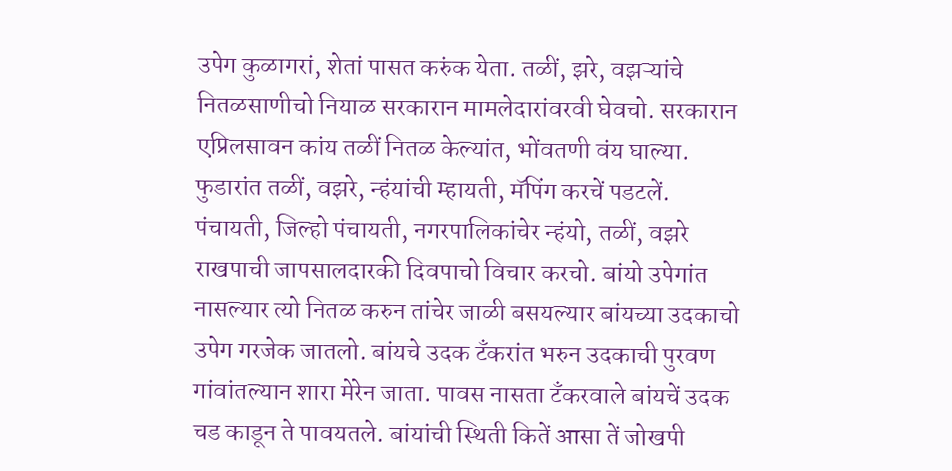उपेग कुळागरां, शेतां पासत करुंक येता. तळीं, झरे, वझऱ्यांचे नितळसाणीचो नियाळ सरकारान मामलेदारांवरवी घेवचो. सरकारान एप्रिलसावन कांय तळीं नितळ केल्यांत, भोंवतणी वंय घाल्या. फुडारांत तळीं, वझरे, न्हंयांची म्हायती, मॅपिंग करचें पडटलें. पंचायती, जिल्हो पंचायती, नगरपालिकांचेर न्हंयो, तळीं, वझरे राखपाची जापसालदारकी दिवपाचो विचार करचो. बांयो उपेगांत नासल्यार त्यो नितळ करुन तांचेर जाळी बसयल्यार बांयच्या उदकाचो उपेग गरजेक जातलो. बांयचे उदक टॅंकरांत भरुन उदकाची पुरवण गांवांतल्यान शारा मेरेन जाता. पावस नासता टँकरवाले बांयचें उदक चड काडून ते पावयतले. बांयांची स्थिती कितें आसा तें जोखपी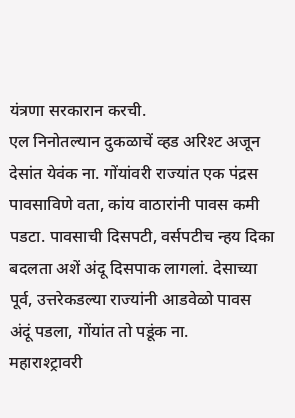यंत्रणा सरकारान करची.
एल निनोतल्यान दुकळाचें व्हड अरिश्ट अजून देसांत येवंक ना. गोंयांवरी राज्यांत एक पंद्रस पावसाविणे वता, कांय वाठारांनी पावस कमी पडटा. पावसाची दिसपटी, वर्सपटीच न्हय दिका बदलता अशें अंदू दिसपाक लागलां. देसाच्या पूर्व, उत्तरेकडल्या राज्यांनी आडवेळो पावस अंदूं पडला, गोंयांत तो पडूंक ना.
महाराश्ट्रावरी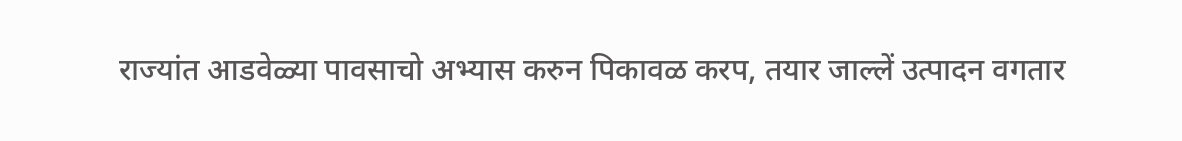राज्यांत आडवेळ्या पावसाचो अभ्यास करुन पिकावळ करप, तयार जाल्लें उत्पादन वगतार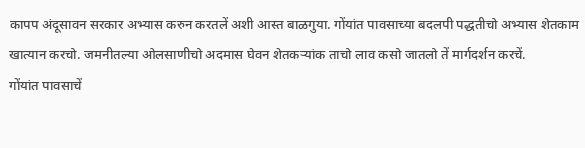कापप अंदूसावन सरकार अभ्यास करुन करतलें अशी आस्त बाळगुया. गोंयांत पावसाच्या बदलपी पद्धतीचो अभ्यास शेतकाम खात्यान करचो. जमनीतल्या ओलसाणीचो अदमास घेवन शेतकऱ्यांक ताचो लाव कसो जातलो तें मार्गदर्शन करचें.
गोंयांत पावसाचें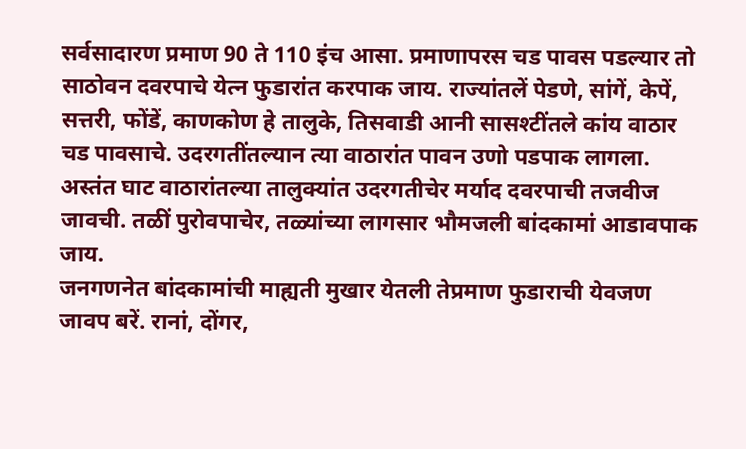सर्वसादारण प्रमाण 90 ते 110 इंच आसा. प्रमाणापरस चड पावस पडल्यार तो साठोवन दवरपाचे येत्न फुडारांत करपाक जाय. राज्यांतलें पेडणे, सांगें, केपें, सत्तरी, फोंडें, काणकोण हे तालुके, तिसवाडी आनी सासश्टींतले कांय वाठार चड पावसाचे. उदरगतींतल्यान त्या वाठारांत पावन उणो पडपाक लागला. अस्तंत घाट वाठारांतल्या तालुक्यांत उदरगतीचेर मर्याद दवरपाची तजवीज जावची. तळीं पुरोवपाचेर, तळ्यांच्या लागसार भौमजली बांदकामां आडावपाक जाय.
जनगणनेत बांदकामांची माह्यती मुखार येतली तेप्रमाण फुडाराची येवजण जावप बरें. रानां, दोंगर,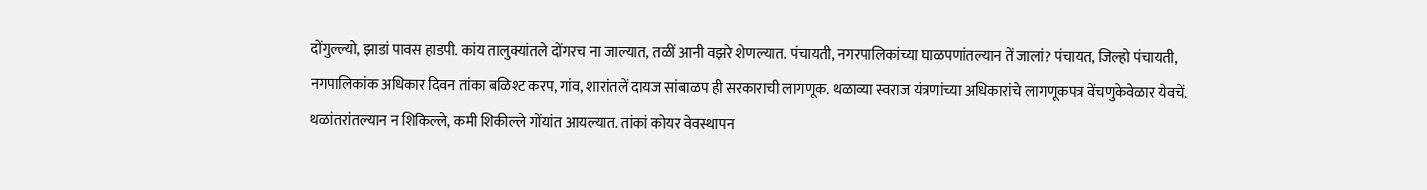दोंगुल्ल्यो, झाडां पावस हाडपी. कांय तालुक्यांतले दोंगरच ना जाल्यात, तळीं आनी वझरे शेणल्यात. पंचायती, नगरपालिकांच्या घाळपणांतल्यान तें जालां? पंचायत, जिल्हो पंचायती, नगपालिकांक अधिकार दिवन तांका बळिश्ट करप, गांव, शारांतलें दायज सांबाळप ही सरकाराची लागणूक. थळाव्या स्वराज यंत्रणांच्या अधिकारांचे लागणूकपत्र वेंचणुकेवेळार येवचें. थळांतरांतल्यान न शिकिल्ले, कमी शिकील्ले गोंयांत आयल्यात. तांकां कोयर वेवस्थापन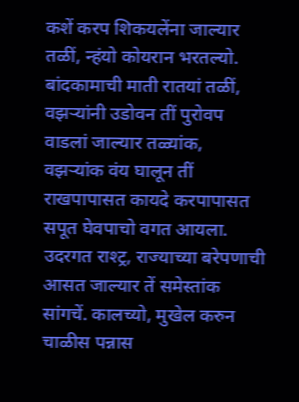कशें करप शिकयलेंना जाल्यार तळीं, न्हंयो कोयरान भरतल्यो. बांदकामाची माती रातयां तळीं, वझऱ्यांनी उडोवन तीं पुरोवप वाडलां जाल्यार तळ्यांक, वझऱ्यांक वंय घालून तीं राखपापासत कायदे करपापासत सपूत घेवपाचो वगत आयला. उदरगत राश्ट्र, राज्याच्या बरेपणाची आसत जाल्यार तें समेस्तांक सांगचें. कालच्यो, मुखेल करुन चाळीस पन्नास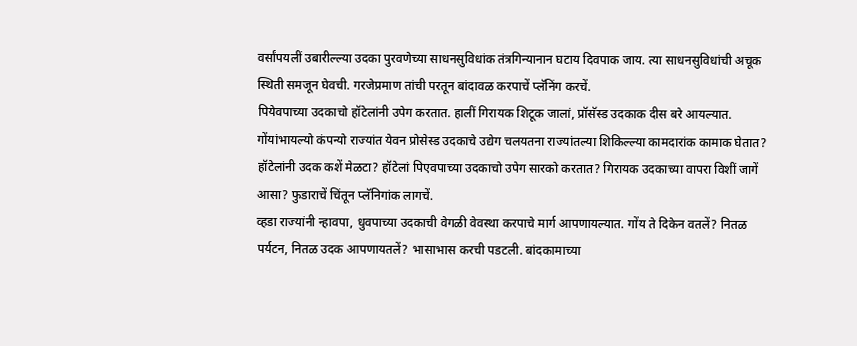वर्सांपयलीं उबारील्ल्या उदका पुरवणेच्या साधनसुविधांक तंत्रगिन्यानान घटाय दिवपाक जाय. त्या साधनसुविधांची अचूक स्थिती समजून घेवची. गरजेप्रमाण तांची परतून बांदावळ करपाचें प्लॅनिंग करचें.
पियेवपाच्या उदकाचो हॉटेलांनी उपेग करतात. हालीं गिरायक शिटूक जालां, प्रॉसॅस्ड उदकाक दीस बरे आयल्यात. गोंयांभायल्यो कंपन्यो राज्यांत येवन प्रोसेस्ड उदकाचे उद्येग चलयतना राज्यांतल्या शिकिल्ल्या कामदारांक कामाक घेतात? हॉटेलांनी उदक कशें मेळटा? हॉटेलां पिएवपाच्या उदकाचो उपेग सारको करतात? गिरायक उदकाच्या वापरा विशीं जागें आसा? फुडाराचें चिंतून प्लॅनिगांक लागचें.
व्हडा राज्यांनी न्हावपा, धुवपाच्या उदकाची वेगळी वेवस्था करपाचे मार्ग आपणायल्यात. गोंय ते दिकेन वतलें? नितळ पर्यटन, नितळ उदक आपणायतलें? भासाभास करची पडटली. बांदकामाच्या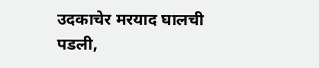उदकाचेर मरयाद घालची पडली,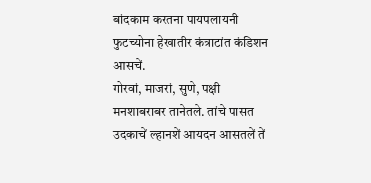बांदकाम करतना पायपलायनी फुटच्योना हेखातीर कंत्राटांत कंडिशन आसचें.
गोरवां, माजरां, सुणे, पक्षी मनशाबराबर तानेतले. तांचे पासत उदकाचें ल्हानशें आयदन आसतलें तें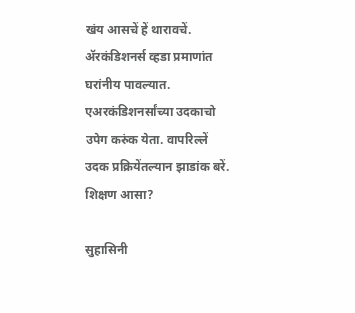खंय आसचें हें थारावचें. ॲरकंडिशनर्स व्हडा प्रमाणांत घरांनीय पावल्यात. एअरकंडिशनर्सांच्या उदकाचो उपेग करुंक येता. वापरिल्लें उदक प्रक्रियेंतल्यान झाडांक बरें. शिक्षण आसा?

सुहासिनी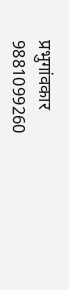प्रभुगांवकार
9881099260